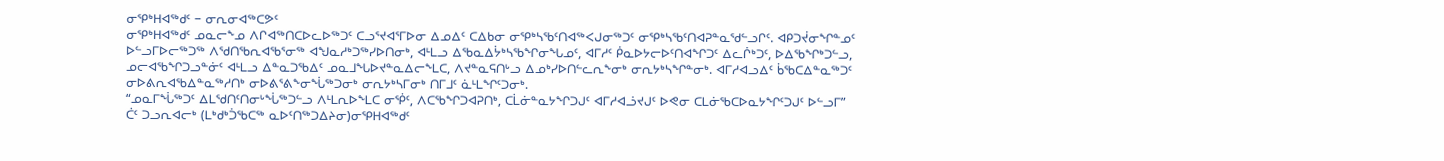ᓂᕿᒃᕼᐊᖅᑯᑦ − ᓂᕆᓂᐊᖅᑕᕗᑦ
ᓂᕿᒃᕼᐊᖅᑯᑦ ᓄᓇᓕᖕᓄ ᐱᒋᐊᖅᑎᑕᐅᓚᐅᖅᑐᑦ ᑕᓗᕐᔪᐊᕐᒥᐅᓂ ᐃᓄᐃᑦ ᑕᐃᑲᓂ ᓂᕿᒃᓴᖃᑦᑎᐊᖅᐸᒍᓂᖅᑐᑦ ᓂᕿᒃᓴᖃᑦᑎᐊᕈᓐᓇᖁᓪᓗᒋᑦ. ᐊᑭᑐᔫᓂᖏᓐᓄᑦ ᐅᓪᓗᒥᐅᓕᖅᑐᖅ ᐱᖁᑎᖃᕆᐊᖃᕐᓂᖅ ᐊᖑᓇᓱᒃᑐᖅᓯᐅᑎᓂᒃ, ᐊᒻᒪᓗ ᐃᖃᓇᐃᔮᒃᓴᖃᖏᓂᖓᓄᑦ, ᐊᒥᓱᑦ ᑮᓇᐅᔭᓕᐅᑦᑎᐊᖏᑐᑦ ᐃᓚᒌᒃᑐᑦ, ᐅᐃᖃᖏᒃᑐᓪᓗ, ᓄᓕᐊᖃᖏᑐᓗᓐᓃᑦ ᐊᒻᒪᓗ ᐃᓐᓇᑐᖃᐃᑦ ᓄᓇᒧᖓᐅᔪᓐᓇᐃᓕᖕᒪᑕ, ᐱᔪᓐᓇᕋᑎᒡᓗ ᐃᓄᒃᓯᐅᑎᓪᓚᕆᖕᓂᒃ ᓂᕆᔭᒃᓴᖏᓐᓂᒃ. ᐊᒥᓱᐊᓗᐃᑦ ᑳᖃᑕᐃᓐᓇᖅᑐᑦ ᓂᐅᕕᕆᐊᖃᐃᓐᓇᖅᓱᑎᒃ ᓂᐅᕕᕐᕕᖕᓂᖔᖅᑐᓂᒃ ᓂᕆᔭᒃᓴᒥᓂᒃ ᑎᒥᒧᑦ ᓈᒻᒪᖏᑦᑐᓂᒃ.
“ᓄᓇᒥᖔᖅᑐᑦ ᐃᒪᖁᑎᑦᑎᓂᒡᖔᖅᑐᓪᓗ ᐱᒻᒪᕆᐅᖕᒪᑕ ᓂᖀᑦ, ᐱᑕᖃᖏᑐᐊᕈᑎᒃ, ᑕᒫᓃᓐᓇᔭᖏᑐᒍᑦ ᐊᒥᓱᐊᓘᔪᒍᑦ ᐅᕙᓂ ᑕᒪᓃᖃᑕᐅᓇᔭᖏᑦᑐᒍᑦ ᐅᓪᓗᒥ”
ᑖᑦ ᑐᓗᕆᐊᓕᒃ (ᒪᒃᑯᒃᑑᖃᑕᖅ ᓇᐅᑦᑎᖅᑐᐃᔨᓂ)ᓂᕿᕼᐊᖅᑯᑦ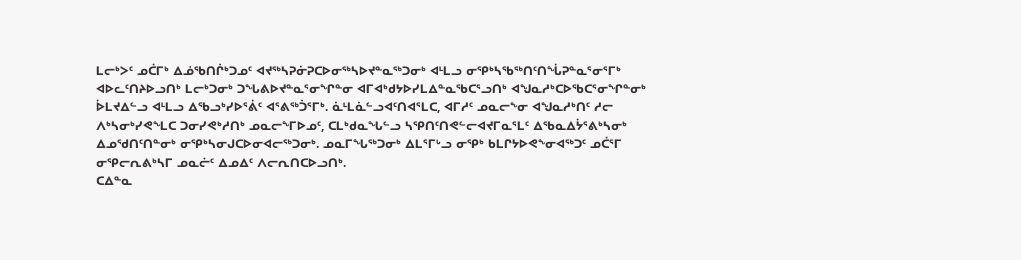ᒪᓕᒃᐳᑦ ᓄᑖᒥᒃ ᐃᓅᖃᑎᒌᒃᑐᓄᑦ ᐊᔪᖅᓴᕈᓃᕈᑕᐅᓂᖅᓴᐅᔪᓐᓇᖅᑐᓂᒃ ᐊᒻᒪᓗ ᓂᕿᒃᓴᖃᖅᑎᑦᑎᖔᕈᓐᓇᕐᓂᕐᒥᒃ ᐊᐅᓚᑦᑎᔨᐅᓗᑎᒃ ᒪᓕᒃᑐᓂᒃ ᑐᖓᕕᐅᔪᓐᓇᕐᓂᖏᓐᓂ ᐊᒥᐊᒃᑯᔭᐅᓯᒪᐃᓐᓇᖃᑕᕐᓗᑎᒃ ᐊᖑᓇᓱᒃᑕᐅᖃᑕᕐᓂᖏᓐᓂᒃ ᐆᒪᔪᐃᓪᓗ ᐊᒻᒪᓗ ᐃᖃᓗᒃᓯᐅᕐᕖᑦ ᐊᕐᕕᖅᑑᕐᒥᒃ. ᓈᒻᒪᓈᓪᓗᐊᑦᑎᐊᕐᒪᑕ, ᐊᒥᓱᑦ ᓄᓇᓕᖕᓂ ᐊᖑᓇᓱᒃᑎᑦ ᓱᓕ ᐱᒃᓴᓂᒃᓯᕙᖕᒪᑕ ᑐᓂᓯᕙᒃᓱᑎᒃ ᓄᓇᓕᖕᒥᐅᓄᑦ, ᑕᒪᒃᑯᓇᖓᓪᓗ ᓴᕿᑎᑦᑎᕙᓪᓕᐊᔪᒥᓇᕐᒪᑦ ᐃᖃᓇᐃᔮᕐᕕᒃᓴᓂᒃ ᐃᓄᖁᑎᑦᑎᓐᓂᒃ ᓂᕿᒃᓴᓂᒍᑕᐅᓂᐊᓕᖅᑐᓂᒃ. ᓄᓇᒥᖓᖅᑐᓂᒃ ᐃᒪᕐᒥᒡᓗ ᓂᕿᒃ ᑲᒪᒋᔭᐅᕙᖕᓂᐊᖅᑐᑦ ᓄᑖᕐᒥ ᓂᕿᓕᕆᕕᒃᓴᒥ ᓄᓇᓖᑦ ᐃᓄᐃᑦ ᐱᓕᕆᑎᑕᐅᓗᑎᒃ.
ᑕᐃᓐᓇ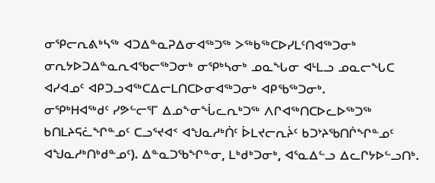ᓂᕿᓕᕆᕕᒃᓴᖅ ᐊᑐᐃᓐᓇᕈᐃᓂᐊᖅᑐᖅ ᐳᖅᑲᖅᑕᐅᓯᒪᑦᑎᐊᖅᑐᓂᒃ ᓂᕆᔭᐅᑐᐃᓐᓇᕆᐊᖃᓕᖅᑐᓂᒃ ᓂᕿᒃᓴᓂᒃ ᓄᓇᖓᓂ ᐊᒻᒪᓗ ᓄᓇᓕᖓᑕ ᐊᓯᐊᓄᑦ ᐊᑭᑐᓗᐊᖅᑕᐃᓕᒪᑎᑕᐅᓂᐊᖅᑐᓂᒃ ᐊᑭᖃᖅᑐᓂᒃ.
ᓂᕿᒃᕼᐊᖅᑯᑦ ᓯᕗᓪᓕᕐᒥ ᐃᓄᖕᓂᖔᓚᕆᒃᑐᖅ ᐱᒋᐊᖅᑎᑕᐅᓚᐅᖅᑐᖅ ᑲᑎᒪᔨᕋᓛᖏᓐᓄᑦ ᑕᓗᕐᔪᐊᑉ ᐊᖑᓇᓱᒃᑏᑦ ᐆᒪᔪᓕᕆᔩᑦ ᑲᑐᔾᔨᖃᑎᒌᖏᓐᓄᑦ ᐊᖑᓇᓱᒃᑎᒃᑯᓐᓄᑦ). ᐃᓐᓇᑐᖃᖏᓐᓂ, ᒪᒃᑯᒃᑐᓂᒃ, ᐊᕐᓇᐃᓪᓗ ᐃᓚᒋᔭᐅᓪᓗᑎᒃ.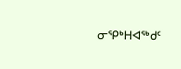ᓂᕿᒃᕼᐊᖅᑯᑦ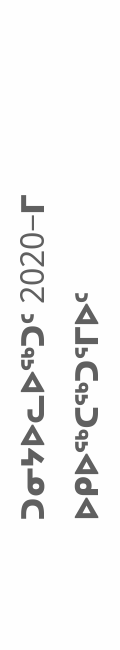ᑐᓂᔭᐅᓚᐅᖅᑐᑦ 2020−ᒥ ᐅᑭᐅᖅᑕᖅᑐᕐᒥᐅᑦ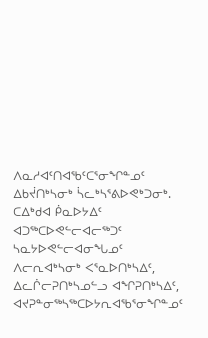ᐱᓇᓱᐊᑦᑎᐊᖃᑦᑕᕐᓂᖏᓐᓄᑦ ᐃᑲᔫᑎᒃᓴᓂᒃ ᓵᓚᒃᓴᕐᕕᐅᕙᒃᑐᓂᒃ. ᑕᐃᒃᑯᐊ ᑮᓇᐅᔭᐃᑦ ᐊᑐᖅᑕᐅᕙᓪᓕᐊᓕᖅᑐᑦ ᓴᓇᔭᐅᕙᓪᓕᐊᓂᖓᓄᑦ ᐱᓕᕆᐊᒃᓴᓂᒃ ᐸᕐᓇᐅᑎᒃᓴᐃᑦ, ᐃᓚᒌᓕᕈᑎᒃᓴᓄᓪᓗ ᐊᖏᕈᑎᒃᓴᐃᑦ, ᐊᔪᕈᓐᓂᖅᓴᖅᑕᐅᔭᕆᐊᖃᕐᓂᖏᓐᓄᑦ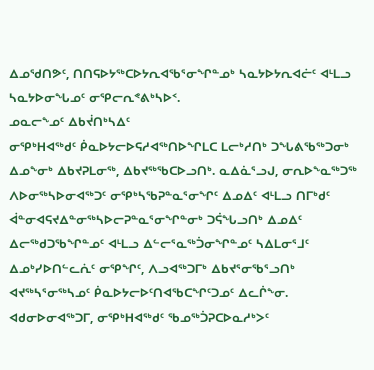ᐃᓄᖁᑎᕗᑦ, ᑎᑎᕋᐅᔭᖅᑕᐅᔭᕆᐊᖃᕐᓂᖏᓐᓄᒃ ᓴᓇᔭᐅᔭᕆᐊᓖᑦ ᐊᒻᒪᓗ ᓴᓇᔭᐅᓂᖓᓄᑦ ᓂᕿᓕᕆᕝᕕᒃᓴᐅᑉ.
ᓄᓇᓕᖕᓄᑦ ᐃᑲᔫᑎᒃᓴᐃᑦ
ᓂᕿᒃᕼᐊᖅᑯᑦ ᑮᓇᐅᔭᓕᐅᕋᓱᐊᖅᑎᐅᖏᒪᑕ ᒪᓕᒃᓱᑎᒃ ᑐᖓᕕᖃᖅᑐᓂᒃ ᐃᓄᖕᓂᒃ ᐃᑲᔪᕈᒪᓂᖅ, ᐃᑲᔪᖅᖃᑕᐅᓗᑎᒃ. ᓇᐃᓈᕐᓗᒍ, ᓂᕆᐅᖕᓇᖅᑐᖅ ᐱᐅᓂᖅᓴᐅᓂᐊᖅᑐᑦ ᓂᕿᒃᓴᖃᕈᓐᓇᕐᓂᖏᑦ ᐃᓄᐃᑦ ᐊᒻᒪᓗ ᑎᒥᒃᑯᑦ ᐋᓐᓂᐊᕋᔪᐃᓐᓂᖅᓴᐅᓕᕈᓐᓇᕐᓂᖏᓐᓂᒃ ᑐᕌᖓᓗᑎᒃ ᐃᓄᐃᑦ ᐃᓕᖅᑯᑐᖃᖏᓐᓄᑦ ᐊᒻᒪᓗ ᐃᓪᓕᕐᓇᖅᑑᓂᖏᓐᓄᑦ ᓴᐃᒪᓂᕐᒧᑦ ᐃᓄᒃᓯᐅᑎᓪᓚᕇᑦ ᓂᕿᖏᑦ, ᐱᓗᐊᖅᑐᒥᒃ ᐃᑲᔪᕐᓂᖃᕐᓗᑎᒃ ᐊᔪᖅᓴᕐᓂᖅᓴᓄᑦ ᑮᓇᐅᔭᓕᐅᑦᑎᐊᖃᑕᖏᑦᑐᓄᑦ ᐃᓚᒌᖕᓂ.
ᐊᑯᓂᐅᓂᐊᖅᑐᒥ, ᓂᕿᒃᕼᐊᖅᑯᑦ ᖃᓄᖅᑑᕈᑕᐅᓇᓱᒃᐳᑦ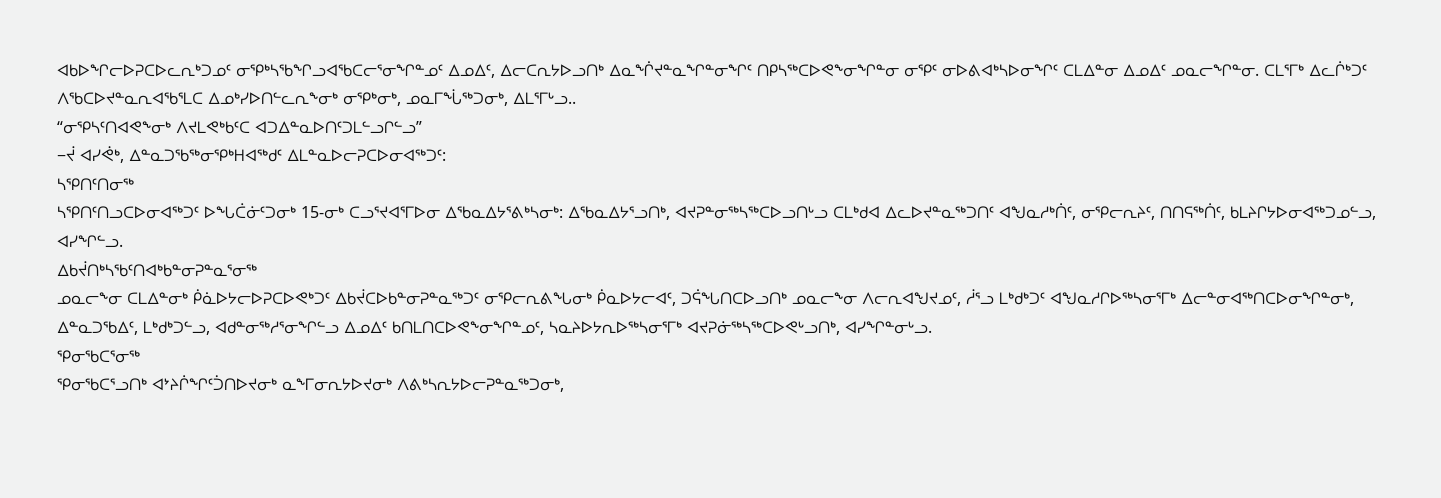ᐊᑲᐅᖏᓕᐅᕈᑕᐅᓚᕆᒃᑐᓄᑦ ᓂᕿᒃᓴᖃᖏᓗᐊᖃᑕᓕᕐᓂᖏᓐᓄᑦ ᐃᓄᐃᑦ, ᐃᓕᑕᕆᔭᐅᓗᑎᒃ ᐃᓇᖐᔪᓐᓇᖏᓐᓂᖏᑦ ᑎᑭᓴᖅᑕᐅᕙᖕᓂᖏᓐᓂ ᓂᕿᑦ ᓂᐅᕕᐊᒃᓴᐅᓂᖏᑦ ᑕᒪᐃᓐᓂ ᐃᓄᐃᑦ ᓄᓇᓕᖏᓐᓂ. ᑕᒪᕐᒥᒃ ᐃᓚᒌᒃᑐᑦ ᐱᖃᑕᐅᔪᓐᓇᕆᐊᖃᕐᒪᑕ ᐃᓄᒃᓯᐅᑎᓪᓚᕆᖕᓂᒃ ᓂᕿᒃᓂᒃ, ᓄᓇᒥᖔᖅᑐᓂᒃ, ᐃᒪᕐᒥᒡᓗ..
“ᓂᕿᓴᑦᑎᐊᕙᖕᓂᒃ ᐱᔪᒪᕙᒃᑲᑦᑕ ᐊᑐᐃᓐᓇᐅᑎᑦᑐᒪᓪᓗᒋᓪᓗ”
−ᔫ ᐊᓯᕚᒃ, ᐃᓐᓇᑐᖃᖅᓂᕿᒃᕼᐊᖅᑯᑦ ᐃᒪᓐᓇᐅᓕᕈᑕᐅᓂᐊᖅᑐᑦ:
ᓴᕿᑎᑦᑎᓂᖅ
ᓴᕿᑎᑦᑎᓗᑕᐅᓂᐊᖅᑐᑦ ᐅᖓᑖᓃᑦᑐᓂᒃ 15-ᓂᒃ ᑕᓗᕐᔪᐊᕐᒥᐅᓂ ᐃᖃᓇᐃᔭᕐᕕᒃᓴᓂᒃ: ᐃᖃᓇᐃᔭᕐᓗᑎᒃ, ᐊᔪᕈᓐᓂᖅᓴᖅᑕᐅᓗᑎᒡᓗ ᑕᒪᒃᑯᐊ ᐃᓚᐅᔪᓐᓇᖅᑐᑎᑦ ᐊᖑᓇᓱᒃᑏᑦ, ᓂᕿᓕᕆᔨᑦ, ᑎᑎᕋᖅᑏᑦ, ᑲᒪᔨᒋᔭᐅᓂᐊᖅᑐᓄᓪᓗ, ᐊᓯᖏᓪᓗ.
ᐃᑲᔫᑎᒃᓴᖃᑦᑎᐊᒃᑲᓐᓂᕈᓐᓇᕐᓂᖅ
ᓄᓇᓕᖕᓂ ᑕᒪᐃᓐᓂᒃ ᑮᓈᐅᔭᓕᐅᕈᑕᐅᕙᒃᑐᑦ ᐃᑲᔫᑕᐅᑲᓐᓂᕈᓐᓇᖅᑐᑦ ᓂᕿᓕᕆᕕᖓᓂᒃ ᑮᓇᐅᔭᓕᐊᑦ, ᑐᕌᖓᑎᑕᐅᓗᑎᒃ ᓄᓇᓕᖕᓂ ᐱᓕᕆᐊᖑᔪᓄᑦ, ᓲᕐᓗ ᒪᒃᑯᒃᑐᑦ ᐊᖑᓇᓱᒋᐅᖅᓴᓂᕐᒥᒃ ᐃᓕᓐᓂᐊᖅᑎᑕᐅᓂᖏᓐᓂᒃ, ᐃᓐᓇᑐᖃᐃᑦ, ᒪᒃᑯᒃᑐᓪᓗ, ᐊᑯᓐᓂᖅᓱᕐᓂᖏᓪᓗ ᐃᓄᐃᑦ ᑲᑎᒪᑎᑕᐅᕙᖕᓂᖏᓐᓄᑦ, ᓴᓇᔨᐅᔭᕆᐅᖅᓴᓂᕐᒥᒃ ᐊᔪᕈᓃᖅᓴᖅᑕᐅᕙᒡᓗᑎᒃ, ᐊᓯᖏᓐᓂᒡᓗ.
ᕿᓂᖃᑕᕐᓂᖅ
ᕿᓂᖃᑕᕐᓗᑎᒃ ᐊᔾᔨᒌᖏᑦᑑᑎᐅᔪᓂᒃ ᓇᖕᒥᓂᕆᔭᐅᔪᓂᒃ ᐱᕕᒃᓴᕆᔭᐅᓕᕈᓐᓇᖅᑐᓂᒃ,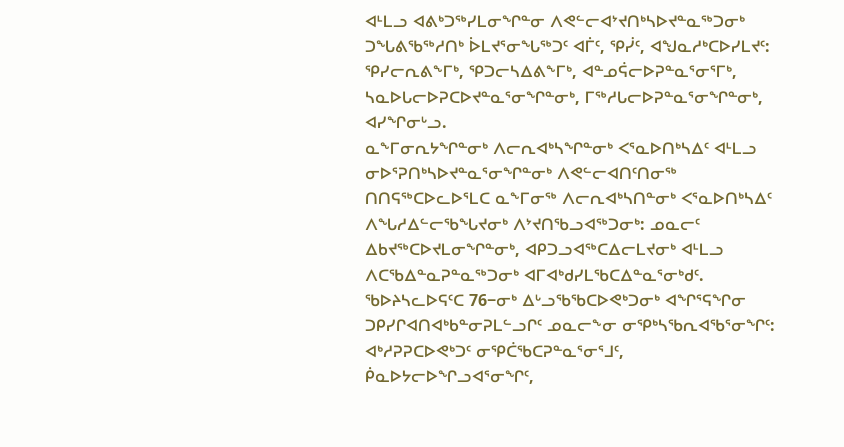ᐊᒻᒪᓗ ᐊᕕᒃᑐᖅᓯᒪᓂᖏᓐᓂ ᐱᕙᓪᓕᐊᔾᔪᑎᒃᓴᐅᔪᓐᓇᖅᑐᓂᒃ ᑐᖓᕕᖃᖅᓱᑎᒃ ᐆᒪᔪᕐᓂᖓᖅᑐᑦ ᐊᒦᑦ, ᕿᓰᑦ, ᐊᖑᓇᓱᒃᑕᐅᓯᒪᔪᑦ: ᕿᓯᓕᕆᕕᖕᒥᒃ, ᕿᑐᓕᓴᐃᕕᖕᒥᒃ, ᐊᓐᓄᕌᓕᐅᕈᓐᓇᕐᓂᕐᒥᒃ, ᓴᓇᐅᒐᓕᐅᕈᑕᐅᔪᓐᓇᕐᓂᖏᓐᓂᒃ, ᒥᖅᓱᒐᓕᐅᕈᓐᓇᕐᓂᖏᓐᓂᒃ, ᐊᓯᖏᓂᒡᓗ.
ᓇᖕᒥᓂᕆᔭᖏᓐᓂᒃ ᐱᓕᕆᐊᒃᓴᖏᓐᓂᒃ ᐸᕐᓇᐅᑎᒃᓴᐃᑦ ᐊᒻᒪᓗ ᓂᐅᕐᕈᑎᒃᓴᐅᔪᓐᓇᕐᓂᖏᓐᓂᒃ ᐱᕙᓪᓕᐊᑎᑦᑎᓂᖅ
ᑎᑎᕋᖅᑕᐅᓚᐅᕐᒪᑕ ᓇᖕᒥᓂᖅ ᐱᓕᕆᐊᒃᓴᑎᓐᓂᒃ ᐸᕐᓇᐅᑎᒃᓴᐃᑦ ᐱᖓᓱᐃᓪᓕᖃᖓᔪᓂᒃ ᐱᔾᔪᑎᖃᓗᐊᖅᑐᓂᒃ: ᓄᓇᓕᑦ ᐃᑲᔪᖅᑕᐅᔪᒪᓂᖏᓐᓂᒃ, ᐊᑭᑐᓗᐊᖅᑕᐃᓕᒪᔪᓂᒃ ᐊᒻᒪᓗ ᐱᑕᖃᐃᓐᓇᕈᓐᓇᖅᑐᓂᒃ ᐊᒥᐊᒃᑯᓯᒪᖃᑕᐃᓐᓇᕐᓂᒃᑯᑦ. ᖃᐅᔨᓴᓚᐅᕋᑦᑕ 76−ᓂᒃ ᐃᒡᓗᖃᖃᑕᐅᕙᒃᑐᓂᒃ ᐊᖏᕐᕋᖏᓂ ᑐᑭᓯᒋᐊᑎᐊᒃᑲᓐᓂᕈᒪᓪᓗᒋᑦ ᓄᓇᓕᖕᓂ ᓂᕿᒃᓴᖃᕆᐊᖃᕐᓂᖏᑦ: ᐊᒃᓱᕈᕈᑕᐅᕙᒃᑐᑦ ᓂᕿᑖᖃᑕᕈᓐᓇᕐᓂᕐᒧᑦ, ᑮᓇᐅᔭᓕᐅᖏᓗᐊᕐᓂᖏᑦ,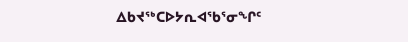ᐃᑲᔪᖅᑕᐅᔭᕆᐊᖃᕐᓂᖏᑦ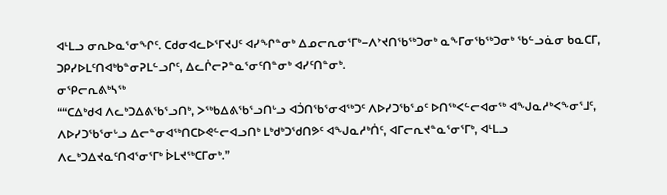ᐊᒻᒪᓗ ᓂᕆᐅᓇᕐᓂᖏᑦ. ᑕᑯᓂᐊᓚᐅᕐᒥᔪᒍᑦ ᐊᓯᖏᓐᓂᒃ ᐃᓄᓕᕆᓂᕐᒥᒃ−ᐱᔾᔪᑎᖃᖅᑐᓂᒃ ᓇᖕᒥᓂᖃᖅᑐᓂᒃ ᖃᓪᓗᓈᓂ ᑲᓇᑕᒥ, ᑐᑭᓯᐅᒪᑦᑎᐊᒃᑲᓐᓂᕈᒪᓪᓗᒋᑦ, ᐃᓚᒌᓕᕈᓐᓇᕐᓂᑦᑎᓐᓂᒃ ᐊᓯᑦᑎᓐᓂᒃ.
ᓂᕿᓕᕆᕕᒃᓴᖅ
““ᑕᐃᒃᑯᐊ ᐱᓚᒃᑐᐃᕕᖃᕐᓗᑎᒃ, ᐳᖅᑲᐃᕕᖃᕐᓗᑎᒡᓗ ᐊᑑᑎᖃᕐᓂᐊᖅᑐᑦ ᐱᐅᓯᑐᖃᕐᓄᑦ ᐅᑎᖅᐸᓪᓕᐊᓂᖅ ᐊᖑᓇᓱᒃᐸᖕᓂᕐᒧᑦ, ᐱᐅᓯᑐᖃᕐᓂᒡᓗ ᐃᓕᓐᓂᐊᖅᑎᑕᐅᕙᓪᓕᐊᓗᑎᒃ ᒪᒃᑯᒃᑐᖁᑎᕗᑦ ᐊᖑᓇᓱᒃᑏᑦ, ᐊᒥᓕᕆᔪᓐᓇᕐᓂᕐᒥᒃ, ᐊᒻᒪᓗ ᐱᓚᒃᑐᐃᔪᓇᑦᑎᐊᕐᓂᕐᒥᒃ ᐆᒪᔪᖅᑕᒥᓂᒃ.”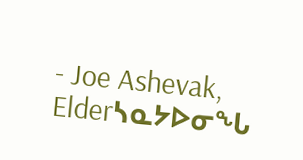- Joe Ashevak, Elderᓴᓇᔭᐅᓂᖓ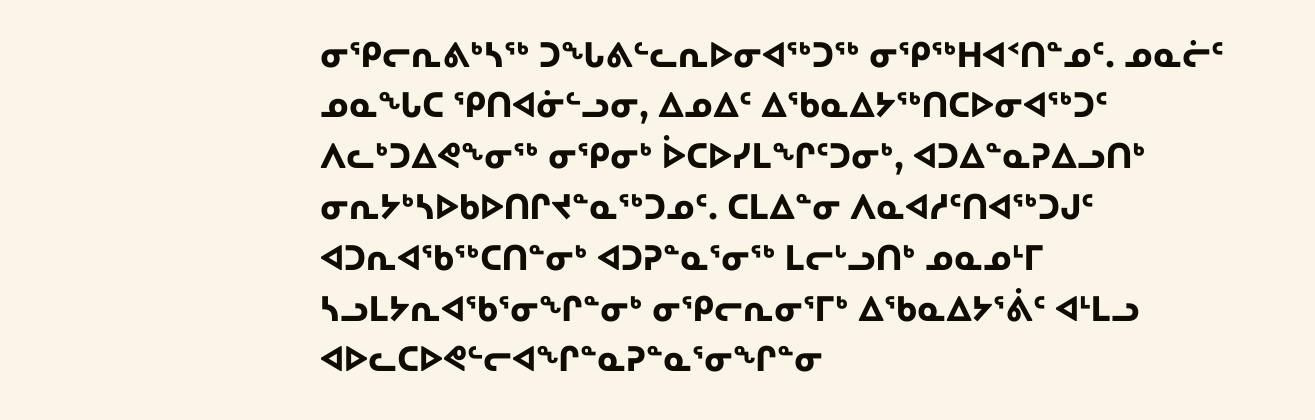ᓂᕿᓕᕆᕕᒃᓴᖅ ᑐᖓᕕᓪᓚᕆᐅᓂᐊᖅᑐᖅ ᓂᕿᖅᕼᐊᑉᑎᓐᓄᑦ. ᓄᓇᓖᑦ ᓄᓇᖓᑕ ᕿᑎᐊᓃᓪᓗᓂ, ᐃᓄᐃᑦ ᐃᖃᓇᐃᔭᖅᑎᑕᐅᓂᐊᖅᑐᑦ ᐱᓚᒃᑐᐃᕙᖕᓂᖅ ᓂᕿᓂᒃ ᐆᑕᐅᓯᒪᖏᑦᑐᓂᒃ, ᐊᑐᐃᓐᓇᕈᐃᓗᑎᒃ ᓂᕆᔭᒃᓴᐅᑲᐅᑎᒋᔪᓐᓇᖅᑐᓄᑦ. ᑕᒪᐃᓐᓂ ᐱᓇᐊᓱᑦᑎᐊᖅᑐᒍᑦ ᐊᑐᕆᐊᖃᖅᑕᑎᓐᓂᒃ ᐊᑐᕈᓐᓇᕐᓂᖅ ᒪᓕᒡᓗᑎᒃ ᓄᓇᓄᒻᒥ ᓴᓗᒪᔭᕆᐊᖃᕐᓂᖏᓐᓂᒃ ᓂᕿᓕᕆᓂᕐᒥᒃ ᐃᖃᓇᐃᔭᕐᕖᑦ ᐊᒻᒪᓗ ᐊᐅᓚᑕᐅᕙᓪᓕᐊᖏᓐᓇᕈᓐᓇᕐᓂᖏᓐᓂ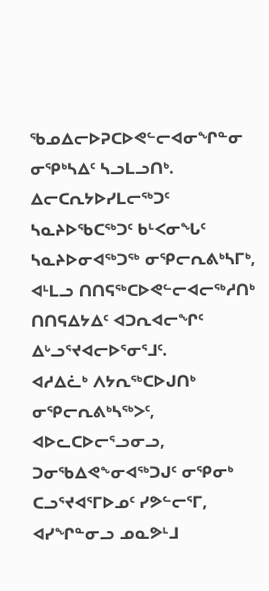ᖃᓄᐃᓕᐅᕈᑕᐅᕙᓪᓕᐊᓂᖏᓐᓂ ᓂᕿᒃᓴᐃᑦ ᓴᓗᒪᓗᑎᒃ. ᐃᓕᑕᕆᔭᐅᓯᒪᓕᖅᑐᑦ ᓴᓇᔨᐅᖃᑕᖅᑐᑦ ᑲᒻᐸᓂᖓᑦ ᓴᓇᔨᐅᓂᐊᖅᑐᖅ ᓂᕿᓕᕆᕕᒃᓴᒥᒃ, ᐊᒻᒪᓗ ᑎᑎᕋᖅᑕᐅᕙᓪᓕᐊᓕᖅᓱᑎᒃ ᑎᑎᕋᐃᔭᐃᑦ ᐊᑐᕆᐊᓕᖏᑦ ᐃᒡᓗᕐᔪᐊᓕᐅᕐᓂᕐᒧᑦ.
ᐊᓱᐃᓛᒃ ᐱᔭᕆᖅᑕᐅᒍᑎᒃ ᓂᕿᓕᕆᕕᒃᓴᖅᐳᑦ, ᐊᐅᓚᑕᐅᓕᕐᓗᓂᓗ, ᑐᓂᖃᐃᕙᖕᓂᐊᖅᑐᒍᑦ ᓂᕿᓂᒃ ᑕᓗᕐᔪᐊᕐᒥᐅᓄᑦ ᓯᕗᓪᓕᕐᒥ, ᐊᓯᖏᓐᓂᓗ ᓄᓇᕗᒻᒧ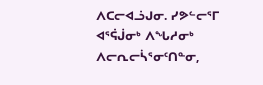ᐱᑕᓕᐊᓘᒍᓂ. ᓯᕗᓪᓕᕐᒥ ᐊᕐᕌᒎᓂᒃ ᐱᖓᓱᓂᒃ ᐱᓕᕆᓕᓵᕐᓂᑦᑎᓐᓂ,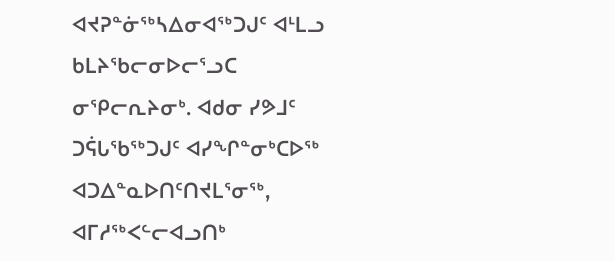ᐊᔪᕈᓐᓃᖅᓴᐃᓂᐊᖅᑐᒍᑦ ᐊᒻᒪᓗ ᑲᒪᔨᖃᓕᓂᐅᓕᕐᓗᑕ ᓂᕿᓕᕆᔨᓂᒃ. ᐊᑯᓂ ᓯᕗᒧᑦ ᑐᕌᒐᖃᖅᑐᒍᑦ ᐊᓯᖏᓐᓂᒃᑕᐅᖅ ᐊᑐᐃᓐᓇᐅᑎᑦᑎᔪᒪᕐᓂᖅ, ᐊᒥᓱᖅᐸᓪᓕᐊᓗᑎᒃ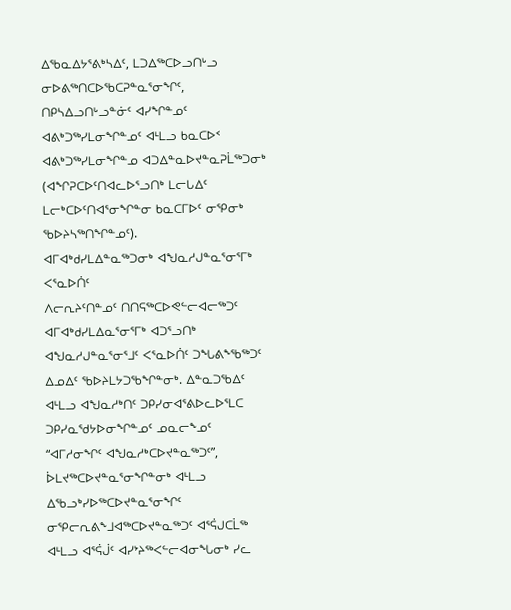ᐃᖃᓇᐃᔭᕐᕕᒃᓴᐃᑦ, ᒪᑐᐃᖅᑕᐅᓗᑎᒡᓗ ᓂᐅᕕᖅᑎᑕᐅᖃᑕᕈᓐᓇᕐᓂᖏᑦ, ᑎᑭᓴᐃᓗᑎᒡᓗᓐᓃᑦ ᐊᓯᖏᓐᓄᑦ ᐊᕕᒃᑐᖅᓯᒪᓂᖏᓐᓄᑦ ᐊᒻᒪᓗ ᑲᓇᑕᐅᑉ ᐊᕕᒃᑐᖅᓯᒪᓂᖏᓐᓄ ᐊᑐᐃᓐᓇᐅᔪᓐᓇᕈᒫᖅᑐᓂᒃ (ᐊᖏᕈᑕᐅᑦᑎᐊᓚᐅᕐᓗᑎᒃ ᒪᓕᒐᐃᑦ ᒪᓕᒃᑕᐅᑦᑎᐊᕐᓂᖏᓐᓂ ᑲᓇᑕᒥᐅᑦ ᓂᕿᓂᒃ ᖃᐅᔨᓴᖅᑎᖏᓐᓄᑦ).
ᐊᒥᐊᒃᑯᓯᒪᐃᓐᓇᖅᑐᓂᒃ ᐊᖑᓇᓱᒍᓐᓇᕐᓂᕐᒥᒃ ᐸᕐᓇᐅᑏᑦ
ᐱᓕᕆᔨᑦᑎᓐᓄᑦ ᑎᑎᕋᖅᑕᐅᕙᓪᓕᐊᓕᖅᑐᑦ ᐊᒥᐊᒃᑯᓯᒪᐃᓇᕐᓂᕐᒥᒃ ᐊᑐᕐᓗᑎᒃ ᐊᖑᓇᓱᒍᓐᓇᕐᓂᕐᒧᑦ ᐸᕐᓇᐅᑏᑦ ᑐᖓᕕᖕᖃᖅᑐᑦ ᐃᓄᐃᑦ ᖃᐅᔨᒪᔭᑐᖃᖏᓐᓂᒃ. ᐃᓐᓇᑐᖃᐃᑦ ᐊᒻᒪᓗ ᐊᖑᓇᓱᒃᑎᑦ ᑐᑭᓯᓂᐊᕐᕕᐅᓚᐅᕐᒪᑕ ᑐᑭᓯᓇᖁᔭᐅᓂᖏᓐᓄᑦ ᓄᓇᓕᖕᓄᑦ “ᐊᒥᓱᓂᖏᑦ ᐊᖑᓇᓱᒃᑕᐅᔪᓐᓇᖅᑐᑦ”, ᐆᒪᔪᖅᑕᐅᔪᓐᓇᕐᓂᖏᓐᓂᒃ ᐊᒻᒪᓗ ᐃᖃᓗᒃᓯᐅᖅᑕᐅᔪᓐᓇᕐᓂᖏᑦ ᓂᕿᓕᕆᕕᖕᒧᐊᖅᑕᐅᔪᓐᓇᖅᑐᑦ ᐊᕐᕌᒍᑕᒫᖅ ᐊᒻᒪᓗ ᐊᕐᕌᒎᑦ ᐊᓯᔾᔨᖅᐸᓪᓕᐊᓂᖓᓂᒃ ᓯᓚ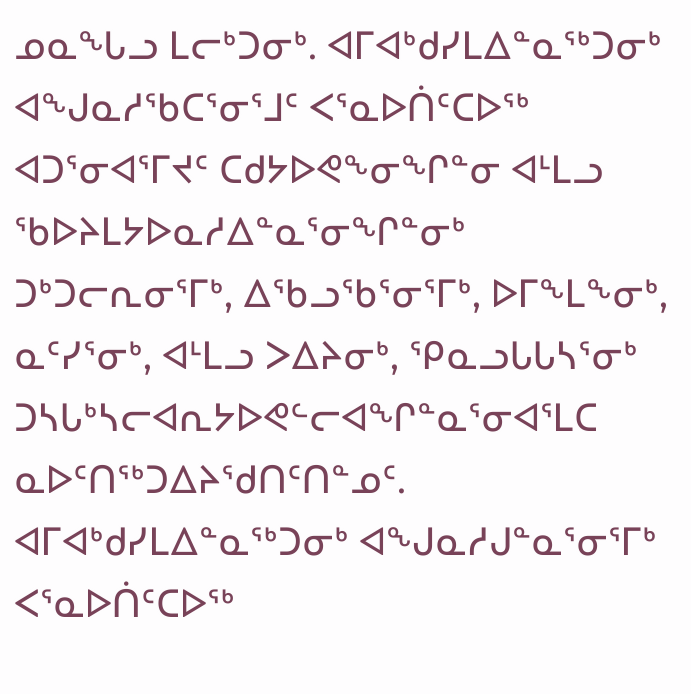ᓄᓇᖓᓗ ᒪᓕᒃᑐᓂᒃ. ᐊᒥᐊᒃᑯᓯᒪᐃᓐᓇᖅᑐᓂᒃ ᐊᖑᓇᓱᖃᑕᕐᓂᕐᒧᑦ ᐸᕐᓇᐅᑏᑦᑕᐅᖅ ᐊᑐᕐᓂᐊᕐᒥᔪᑦ ᑕᑯᔭᐅᕙᖕᓂᖏᓐᓂ ᐊᒻᒪᓗ ᖃᐅᔨᒪᔭᐅᓇᓱᐃᓐᓇᕐᓂᖏᓐᓂᒃ ᑐᒃᑐᓕᕆᓂᕐᒥᒃ, ᐃᖃᓗᖃᕐᓂᕐᒥᒃ, ᐅᒥᖕᒪᖕᓂᒃ, ᓇᑦᓯᕐᓂᒃ, ᐊᒻᒪᓗ ᐳᐃᔨᓂᒃ, ᕿᓇᓗᒐᒐᓴᕐᓂᒃ ᑐᓴᒐᒃᓴᓕᐊᕆᔭᐅᕙᓪᓕᐊᖏᓐᓇᕐᓂᐊᕐᒪᑕ ᓇᐅᑦᑎᖅᑐᐃᔨᖁᑎᑦᑎᓐᓄᑦ. ᐊᒥᐊᒃᑯᓯᒪᐃᓐᓇᖅᑐᓂᒃ ᐊᖑᓇᓱᒍᓐᓇᕐᓂᕐᒥᒃ ᐸᕐᓇᐅᑏᑦᑕᐅᖅ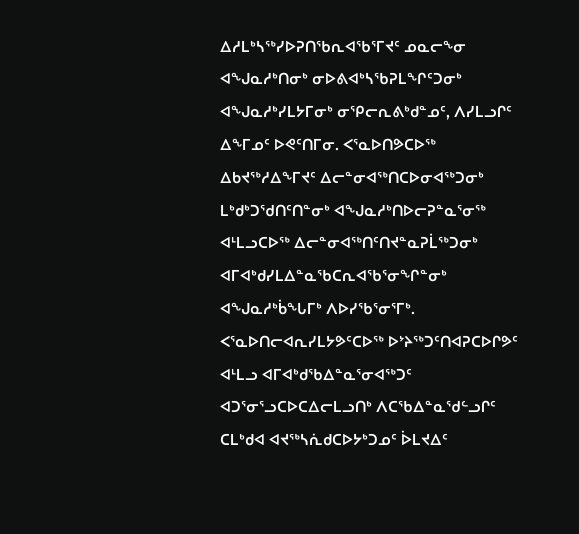ᐃᓱᒪᒃᓴᖅᓯᐅᕈᑎᖃᕆᐊᖃᕐᒥᔪᑦ ᓄᓇᓕᖕᓂ ᐊᖑᓇᓱᒃᑎᓂᒃ ᓂᐅᕕᐊᒃᓴᖃᕈᒪᖏᑦᑐᓂᒃ ᐊᖑᓇᓱᒃᓯᒪᔭᒥᓂᒃ ᓂᕿᓕᕆᕕᒃᑯᓐᓄᑦ, ᐱᓯᒪᓗᒋᑦ ᐃᖕᒥᓄᑦ ᐅᕙᑦᑎᒥᓂ. ᐸᕐᓇᐅᑎᕗᑕᐅᖅ ᐃᑲᔪᖅᓱᐃᖕᒥᔪᑦ ᐃᓕᓐᓂᐊᖅᑎᑕᐅᓂᐊᖅᑐᓂᒃ ᒪᒃᑯᒃᑐᖁᑎᑦᑎᓐᓂᒃ ᐊᖑᓇᓱᒃᑎᐅᓕᕈᓐᓇᕐᓂᖅ ᐊᒻᒪᓗᑕᐅᖅ ᐃᓕᓐᓂᐊᖅᑎᑦᑎᔪᓐᓇᕈᒫᖅᑐᓂᒃ ᐊᒥᐊᒃᑯᓯᒪᐃᓐᓇᖃᑕᕆᐊᖃᕐᓂᖏᓐᓂᒃ ᐊᖑᓇᓱᒃᑳᖓᒥᒃ ᐱᐅᓯᖃᕐᓂᕐᒥᒃ. ᐸᕐᓇᐅᑎᓕᐊᕆᓯᒪᔭᕗᑦᑕᐅᖅ ᐅᔾᔨᖅᑐᑦᑎᐊᕈᑕᐅᒋᕗᑦ ᐊᒻᒪᓗ ᐊᒥᐊᒃᑯᖃᐃᓐᓇᕐᓂᐊᖅᑐᑦ ᐊᑐᕐᓂᕐᓗᑕᐅᑕᐃᓕᒪᓗᑎᒃ ᐱᑕᖃᐃᓐᓇᖁᓪᓗᒋᑦ ᑕᒪᒃᑯᐊ ᐊᔪᖅᓴᕇᑯᑕᐅᔭᒃᑐᓄᑦ ᐆᒪᔪᐃᑦ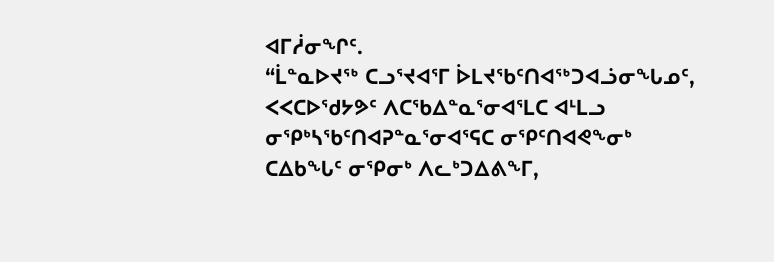ᐊᒥᓲᓂᖏᑦ.
“ᒫᓐᓇᐅᔪᖅ ᑕᓗᕐᔪᐊᕐᒥ ᐆᒪᔪᖃᑦᑎᐊᖅᑐᐊᓘᓂᖓᓄᑦ, ᐸᐸᑕᐅᖁᔭᕗᑦ ᐱᑕᖃᐃᓐᓇᕐᓂᐊᕐᒪᑕ ᐊᒻᒪᓗ ᓂᕿᒃᓴᖃᑦᑎᐊᕈᓐᓇᕐᓂᐊᕐᕋᑕ ᓂᕿᑦᑎᐊᕙᖕᓂᒃ ᑕᐃᑲᖓᑦ ᓂᕿᓂᒃ ᐱᓚᒃᑐᐃᕕᖕᒥ,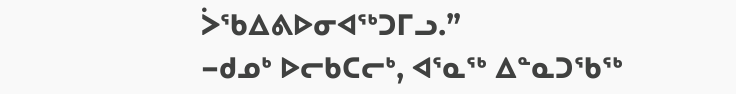ᐴᖃᐃᕕᐅᓂᐊᖅᑐᒥᓗ.”
−ᑯᓄᒃ ᐅᓕᑲᑕᓕᒃ, ᐊᕐᓇᖅ ᐃᓐᓇᑐᖃᖅ